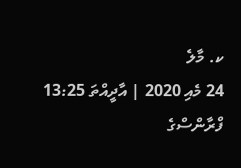ކ. މާލެ
24 މެއި 2020 | އާދީއްތަ 13:25
ފްރާންސްގެ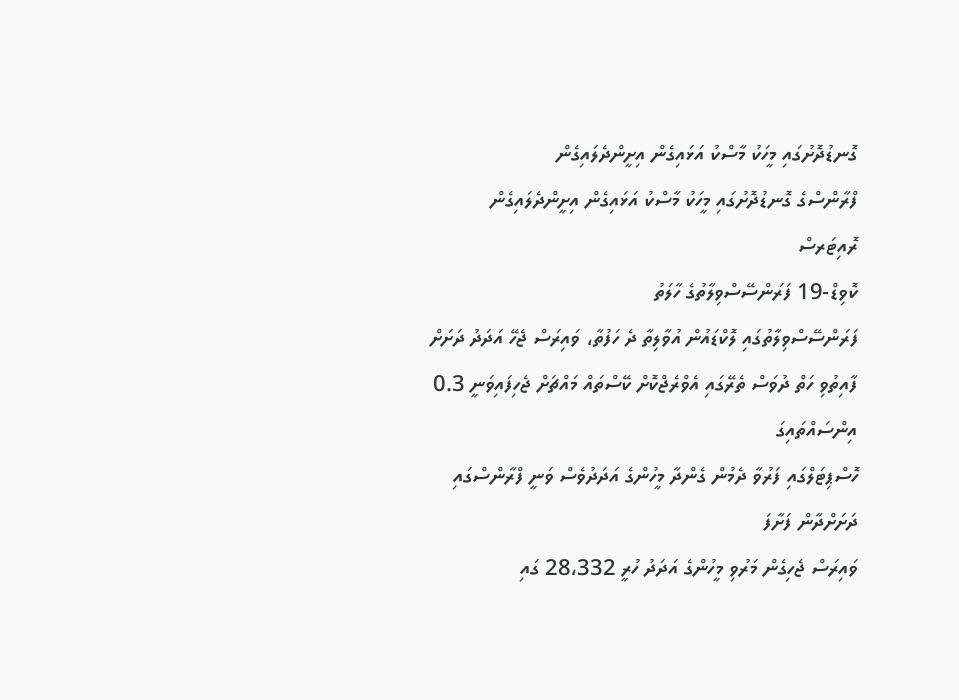ގޮނޑުދޮށުގައި މީހަކު މާސްކު އަޅައިގެން އިށީންދެލައިގެން
ފްރާންސްގެ ގޮނޑުދޮށުގައި މީހަކު މާސްކު އަޅައިގެން އިށީންދެލައިގެން
ރޮއިޓަރސް
ކޮވިޑް-19 ފަރަންސޭސްވިލާތުގެ ހާލަތު
ފަރަންސޭސްވިލާތުގައި ލޮކްޑައުން އުވާލިތާ ދެ ހަފުތާ، ވައިރަސް ޖެހޭ އަދަދު ދަށަށް
ފާއިތުވި ހަތް ދުވަސް ތެރޭގައި އެވްރެޖްކޮށް ކޭސްތައް މައްޗަށް ޖެހިފައިވަނީ 0.3 އިންސައްތައިގަ
ހޮސްޕިޓަލްގައި ފަރުވާ ދެމުން ގެންދާ މީހުންގެ އަދަދުވެސް ވަނީ ފްރާންސްގައި ދަށަށްދާން ފަށާފަ
ވައިރަސް ޖެހިގެން މަރުވި މީހުންގެ އަދަދު ހުރީ 28،332 ގައި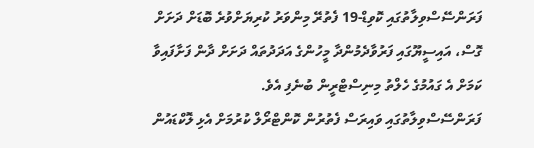ފަރަންސޭސްވިލާތުގައި ކޮވިޑް-19 ފެތުރޭ މިންވަރު ކުރިޔަށްވުރެ ބޮޑަށް ދަށަށް ގޮސް، އައިސީޔޫގައި ފަރުވާދެމުންދާ މީހުންގެ އަދަދުތައް ދަށަށް ދާން ފަށާފައިވާ ކަމަށް އެ ގައުމުގެ ހެލްތު މިނިސްޓްރީން ބުނެފި އެވެ.
ފަރަންސޭސްވިލާތުގައި ވައިރަސް ފެތުރުން ކޮންޓްރޯލް ކުރުމަށް އެޅި ލޮކްޑައުން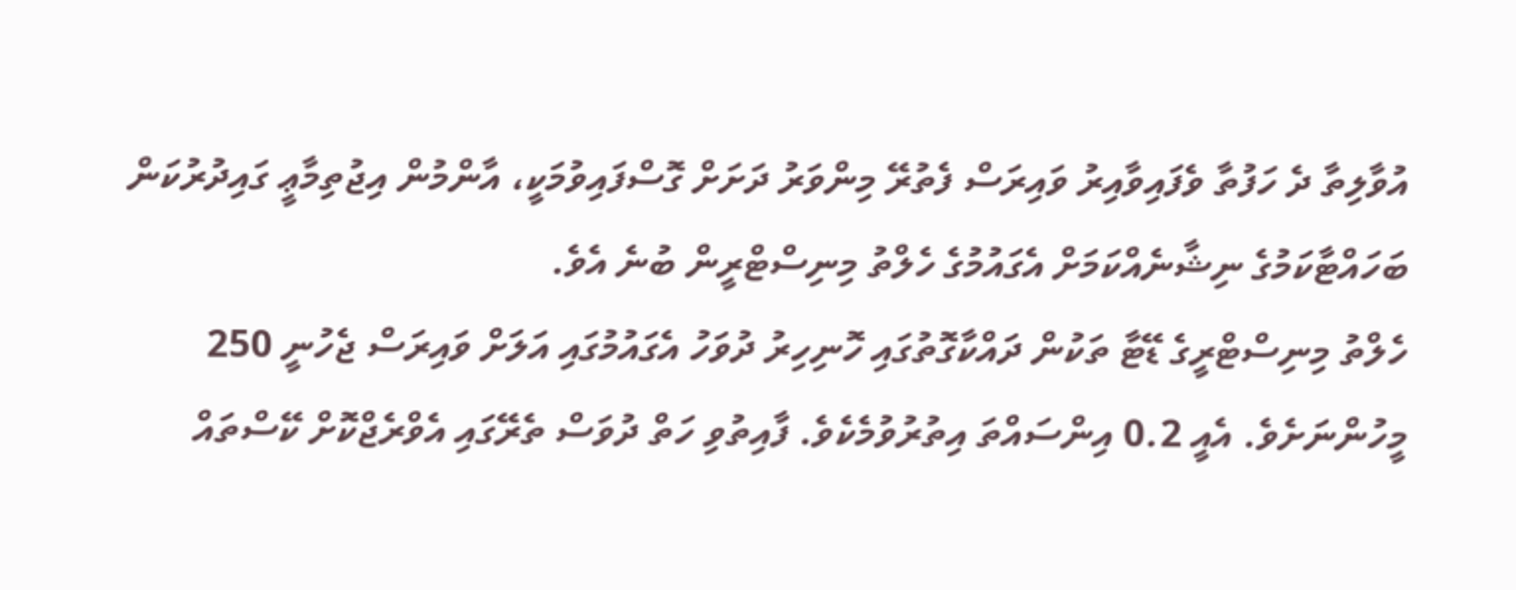އުވާލިތާ ދެ ހަފުތާ ވެފައިވާއިރު ވައިރަސް ފެތުރޭ މިންވަރު ދަށަށް ގޮސްފައިވުމަކީ، އާންމުން އިޖުތިމާޢީ ގައިދުރުކަން ބަހައްޓާކަމުގެ ނިޝާނެއްކަމަށް އެގައުމުގެ ހެލްތު މިނިސްޓްރީން ބުނެ އެވެ.
ހެލްތު މިނިސްޓްރީގެ ޑޭޓާ ތަކުން ދައްކާގޮތުގައި ހޮނިހިރު ދުވަހު އެގައުމުގައި އަލަށް ވައިރަސް ޖެހުނީ 250 މީހުންނަށެވެ. އެއީ 0.2 އިންސައްތަ އިތުރުވުމެކެވެ. ފާއިތުވި ހަތް ދުވަސް ތެރޭގައި އެވްރެޖްކޮށް ކޭސްތައް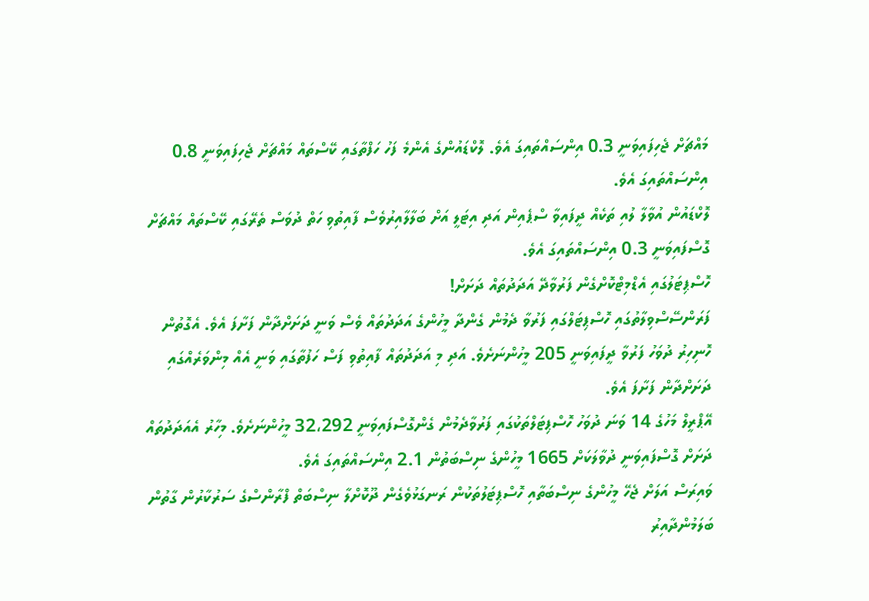މައްޗަށް ޖެހިފައިވަނީ 0.3 އިންސައްތައިގަ އެވެ. ލޮކްޑައުންގެ އެންމެ ފަހު ހަފްތާގައި ކޭސްތައް މައްޗަށް ޖެހިފައިވަނީ 0.8 އިންސައްތައިގަ އެވެ.
ލޮކްޑައުން އުވާލާ ލުއި ތަކެއް ދީފައިވާ ސްޕެއިން އަދި އިޓަލީ އަށް ބަލާލާއިރުވެސް ފާއިތުވި ހަތް ދުވަސް ތެރޭގައި ކޭސްތައް މައްޗަށް ގޮސްފައިވަނީ 0.3 އިންސައްތައިގަ އެވެ.
ހޮސްޕިޓަލުގައި އެޑްމިޓްކޮށްގެން ފަރުވާދޭ އަދަދުތައް ދަށަށް!
ފަރަންސޭސްވިލާތުގައި ހޮސްޕިޓަލްގައި ފަރުވާ ދެމުން ގެންދާ މީހުންގެ އަދަދުތައް ވެސް ވަނީ ދަށަށްދާން ފަށާފަ އެވެ. އެގޮތުން ހޮނިހިރު ދުވަހު ފަރުވާ ދީފައިވަނީ 205 މީހުންނަށެވެ. އަދި މި އަދަދުތައް ފާއިތުވި ފަސް ހަފުތާގައި ވަނީ އެއް މިންވަރެއްގައި ދަށަށްދާން ފަށާފަ އެވެ.
އޭޕްރީލް މަހުގެ 14 ވަނަ ދުވަހު ހޮސްޕިޓަލްތަކުގައި ފަރުވާދެމުން ގެންގޮސްފައިވަނީ 32،292 މީހުންނަށެވެ. މިހާރު އެއަދަދުތައް ދަށަށް ގޮސްފައިވަނީ ދުވާލަކަށް 1665 މީހުންގެ ނިސްބަތުން 2.1 އިންސައްތައިގަ އެވެ.
ވައިރަސް އަލަށް ޖެހޭ މީހުންގެ ނިސްބަތާއި ހޮސްޕިޓަލުތަކުން ރަނގަޅުވެގެން ދޫކޮށްލާ ނިސްބަތް ފްރާންސްގެ ސަރުކާރުން ގާތުން ބަލަމުންދާއިރު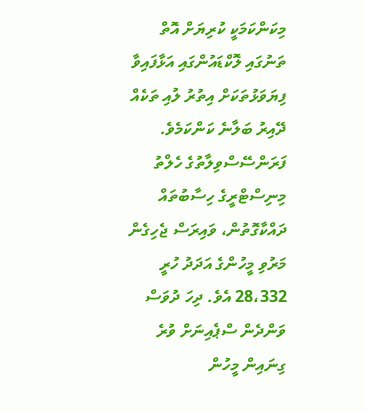މިކަންކަމަކީ ކުރިޔަށް އޮތް ތަނުގައި ލޮކްޑައުންގައި އަޅާފައިވާ ފިޔަވަޅުތަކަށް އިތުރު ލުއި ތަކެއް ދޭއިރު ބަލާނެ ކަންކަމެވެ.
ފަރަންސޭސްވިލާތުގެ ހެލްތު މިނިސްޓްރީގެ ހިސާބުތައް ދައްކާގޮތުން، ވައިރަސް ޖެހިގެން މަރުވި މީހުންގެ އަދަދު ހުރީ 28،332 އެވެ. ދިހަ ދުވަސް ވަންދެން ސްޕެއިނަށް ވުރެ ގިނައިން މީހުން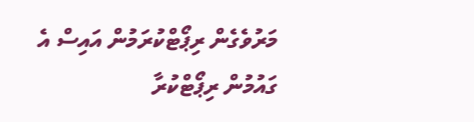މަރުވެގެން ރިޕޯޓްކުރަމުން އައިސް އެ ގައުމުން ރިޕޯޓްކުރާ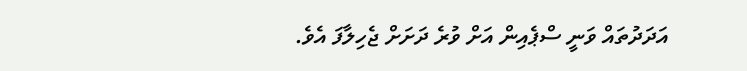އަދަދުތައް ވަނީ ސްޕެއިން އަށް ވުރެ ދަށަށް ޖެހިލާފަ އެވެ.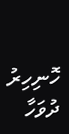ހޮނިހިރު ދުވަހާ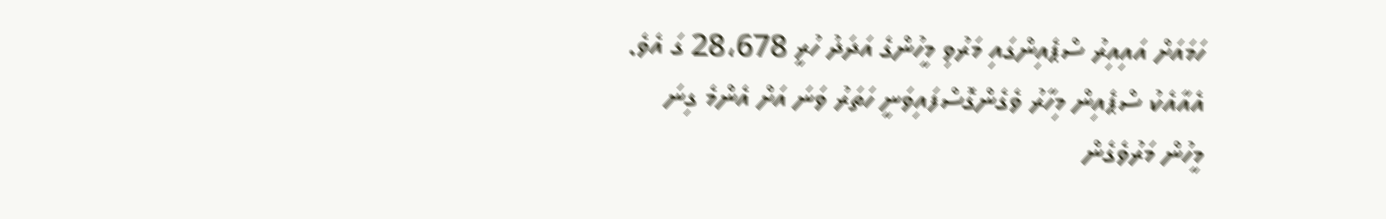ހަމައަށް އައިއިރު ސްޕެއިންގައި މަރުވި މީހުންގެ އަދަދު ހުރީ 28،678 ގަ އެވެ. އެއާއެކު ސްޕެއިން މިހާރު ވެގެންގޮސްފައިވަނީ ހަތަރު ވަނަ އަށް އެންމެ ގިނަ މީހުން މަރުވެގެން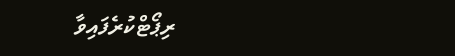ރިޕޯޓްކުރެފައިވާ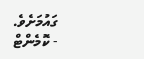ގައުމަށެވެ.
- ކޮމެންޓް